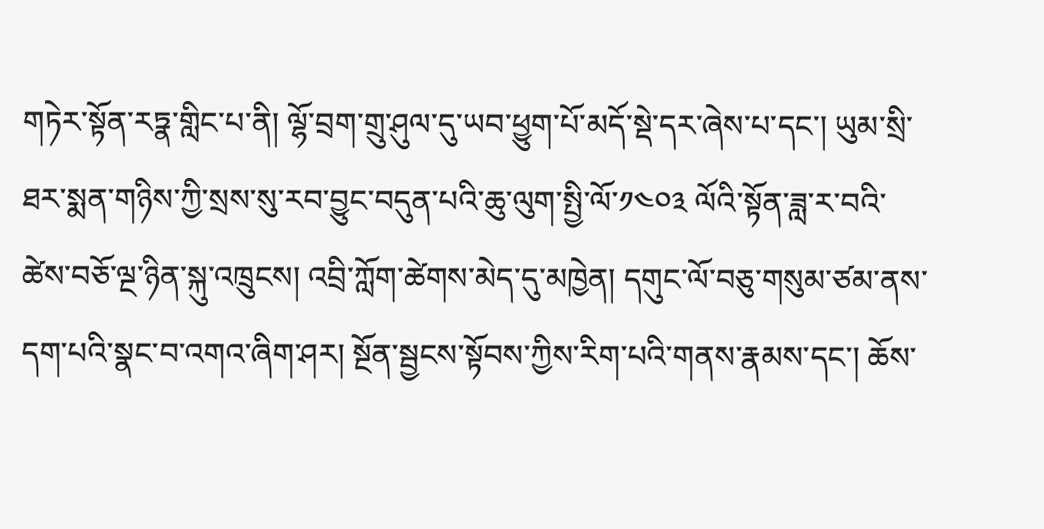གཏེར་སྟོན་རཏྣ་གླིང་པ་ནི། ལྷོ་བྲག་གྲུ་ཤུལ་དུ་ཡབ་ཕྱུག་པོ་མདོ་སྡེ་དར་ཞེས་པ་དང་། ཡུམ་སྲི་ཐར་སྨན་གཉིས་ཀྱི་སྲས་སུ་རབ་བྱུང་བདུན་པའི་ཆུ་ལུག་སྤྱི་ལོ་༡༤༠༣ ལོའི་སྟོན་ཟླ་ར་བའི་ཚེས་བཅོ་ལྔ་ཉིན་སྐུ་འཁྲུངས། འབྲི་ཀློག་ཚེགས་མེད་དུ་མཁྱེན། དགུང་ལོ་བཅུ་གསུམ་ཙམ་ནས་དག་པའི་སྣང་བ་འགའ་ཞིག་ཤར། སྔོན་སྦྱངས་སྟོབས་ཀྱིས་རིག་པའི་གནས་རྣམས་དང་། ཆོས་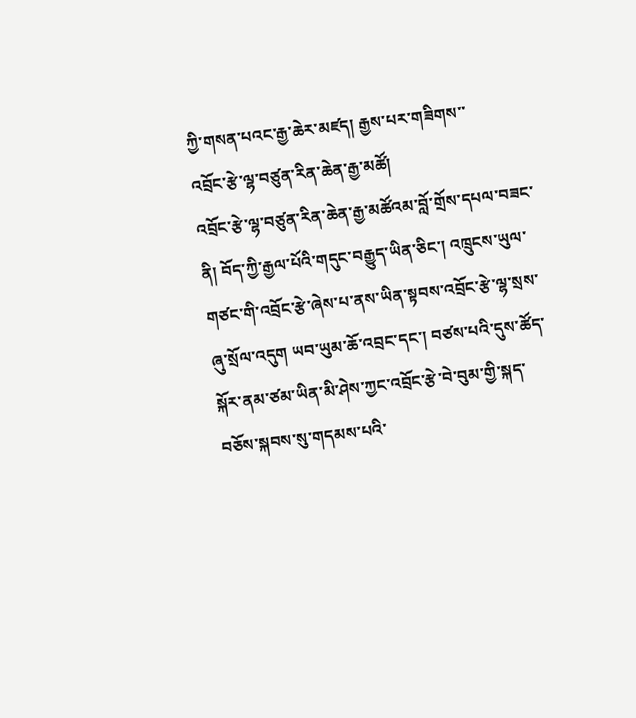ཀྱི་གསན་པའང་རྒྱ་ཆེར་མཛད། རྒྱས་པར་གཟིགས་་
འབྲོང་རྩེ་ལྷ་བཙུན་རིན་ཆེན་རྒྱ་མཚོ།
འབྲོང་རྩེ་ལྷ་བཙུན་རིན་ཆེན་རྒྱ་མཚོའམ་བློ་གྲོས་དཔལ་བཟང་ནི། བོད་ཀྱི་རྒྱལ་པོའི་གདུང་བརྒྱུད་ཡིན་ཅིང་། འཁྲུངས་ཡུལ་གཙང་གི་འབྲོང་རྩེ་ཞེས་པ་ནས་ཡིན་སྟབས་འབྲོང་རྩེ་ལྷ་སྲས་ཞུ་སྲོལ་འདུག ཡབ་ཡུམ་ཆོ་འབྲང་དང་། བཙས་པའི་དུས་ཚོད་སྐོར་ནམ་ཙམ་ཡིན་མི་ཤེས་ཀྱང་འབྲོང་རྩེ་བེ་བུམ་གྱི་སྐད་བཅོས་སྐབས་སུ་གདམས་པའི་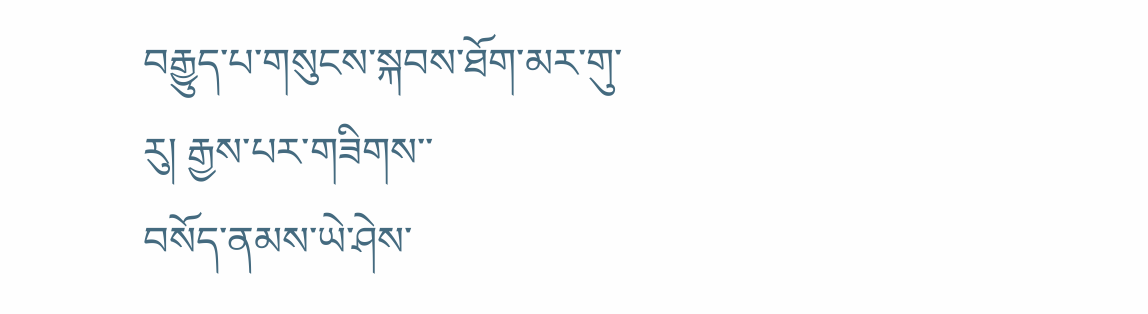བརྒྱུད་པ་གསུངས་སྐབས་ཐོག་མར་གུ་རུ། རྒྱས་པར་གཟིགས་་
བསོད་ནམས་ཡེ་ཤེས་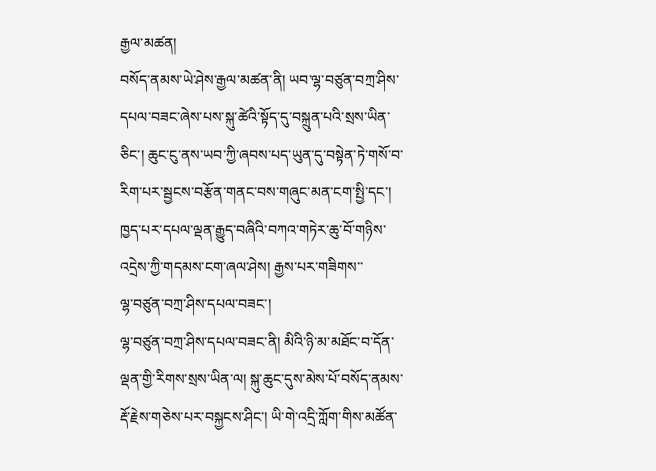རྒྱལ་མཚན།
བསོད་ནམས་ཡེ་ཤེས་རྒྱལ་མཚན་ནི། ཡབ་ལྷ་བཙུན་བཀྲ་ཤིས་དཔལ་བཟང་ཞེས་པས་སྐུ་ཚེའི་སྟོད་དུ་བསྐྲུན་པའི་སྲས་ཡིན་ཅིང་། ཆུང་ངུ་ནས་ཡབ་ཀྱི་ཞབས་པད་ཡུན་དུ་བསྟེན་ཏེ་གསོ་བ་རིག་པར་སྦྱངས་བརྩོན་གནང་བས་གཞུང་མན་ངག་སྤྱི་དང་། ཁྱད་པར་དཔལ་ལྡན་རྒྱུད་བཞིའི་བཀའ་གཏེར་ཆུ་བོ་གཉིས་འདྲེས་ཀྱི་གདམས་ངག་ཞལ་ཤེས། རྒྱས་པར་གཟིགས་་
ལྷ་བཙུན་བཀྲ་ཤིས་དཔལ་བཟང་།
ལྷ་བཙུན་བཀྲ་ཤིས་དཔལ་བཟང་ནི། མིའི་ཉི་མ་མཐོང་བ་དོན་ལྡན་གྱི་རིགས་སྲས་ཡིན་ལ། སྐུ་ཆུང་དུས་མེས་པོ་བསོད་ནམས་རྡོ་རྗེས་གཅེས་པར་བསྐྱངས་ཤིང་། ཡི་གེ་འདྲི་ཀློག་གིས་མཚོན་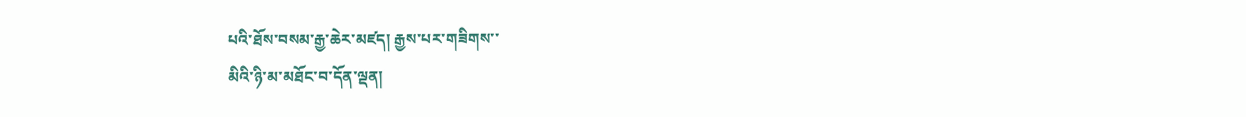པའི་ཐོས་བསམ་རྒྱ་ཆེར་མཛད། རྒྱས་པར་གཟིགས་་
མིའི་ཉི་མ་མཐོང་བ་དོན་ལྡན།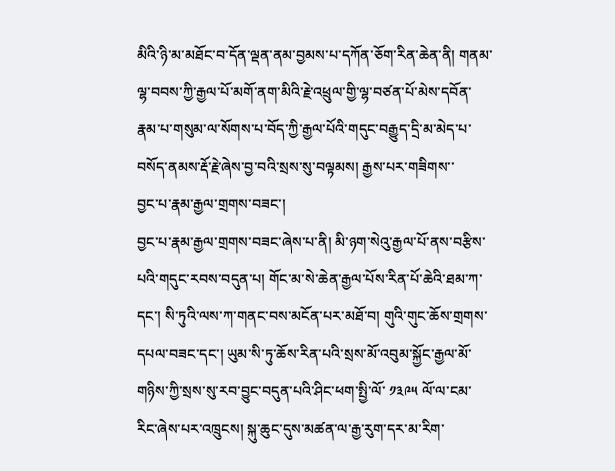མིའི་ཉི་མ་མཐོང་བ་དོན་ལྡན་ནམ་བྱམས་པ་དཀོན་ཅོག་རིན་ཆེན་ནི། གནམ་ལྷ་བབས་ཀྱི་རྒྱལ་པོ་མགོ་ནག་མིའི་རྗེ་འཕྲུལ་གྱི་ལྷ་བཙན་པོ་མེས་དབོན་རྣམ་པ་གསུམ་ལ་སོགས་པ་བོད་ཀྱི་རྒྱལ་པོའི་གདུང་བརྒྱུད་དྲི་མ་མེད་པ་བསོད་ནམས་རྡོ་རྗེ་ཞེས་བྱ་བའི་སྲས་སུ་བལྟམས། རྒྱས་པར་གཟིགས་་
བྱང་པ་རྣམ་རྒྱལ་གྲགས་བཟང་།
བྱང་པ་རྣམ་རྒྱལ་གྲགས་བཟང་ཞེས་པ་ནི། མི་ཉག་སེའུ་རྒྱལ་པོ་ནས་བརྩིས་པའི་གདུང་རབས་བདུན་པ། གོང་མ་སེ་ཆེན་རྒྱལ་པོས་རིན་པོ་ཆེའི་ཐམ་ཀ་དང་། སི་ཏུའི་ལས་ཀ་གནང་བས་མངོན་པར་མཐོ་བ། གུའི་གུང་ཆོས་གྲགས་དཔལ་བཟང་དང་། ཡུམ་སི་ཏུ་ཆོས་རིན་པའི་སྲས་མོ་འབུམ་སྐྱོང་རྒྱལ་མོ་གཉིས་ཀྱི་སྲས་སུ་རབ་བྱུང་བདུན་པའི་ཤིང་ཕག་སྤྱི་ལོ་ ༡༣༩༥ ལོ་ལ་ངམ་རིང་ཞེས་པར་འཁྲུངས། སྐུ་ཆུང་དུས་མཚན་ལ་རྒྱ་རུག་དར་མ་རིག་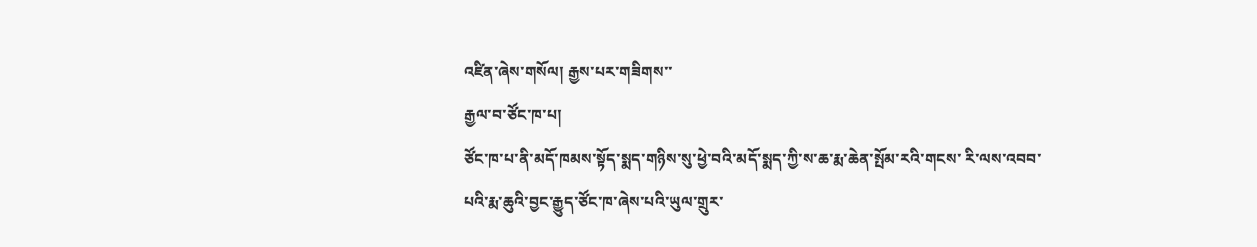འཛིན་ཞེས་གསོལ། རྒྱས་པར་གཟིགས་་
རྒྱལ་བ་ཙོང་ཁ་པ།
ཙོང་ཁ་པ་ནི་མདོ་ཁམས་སྟོད་སྨད་གཉིས་སུ་ཕྱེ་བའི་མདོ་སྨད་ཀྱི་ས་ཆ་རྨ་ཆེན་སྤོམ་རའི་གངས་ རི་ལས་འབབ་པའི་རྨ་ཆུའི་བྱང་རྒྱུད་ཙོང་ཁ་ཞེས་པའི་ཡུལ་གྲུར་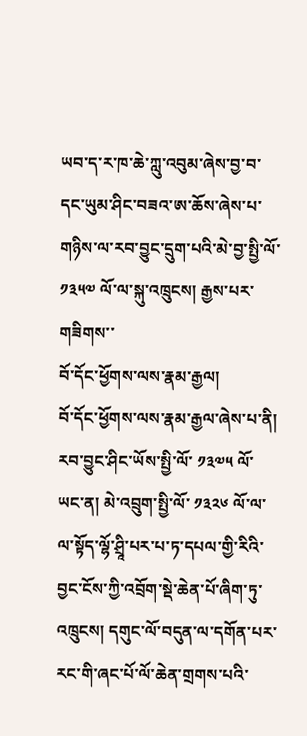ཡབ་ད་ར་ཁ་ཆེ་ཀླུ་འབུམ་ཞེས་བྱ་བ་དང་ཡུམ་ཤིང་བཟའ་ཨ་ཆོས་ཞེས་པ་གཉིས་ལ་རབ་བྱུང་དྲུག་པའི་མེ་བྱ་སྤྱི་ལོ་ ༡༣༥༧ ལོ་ལ་སྐུ་འཁྲུངས། རྒྱས་པར་གཟིགས་་
བོ་དོང་ཕྱོགས་ལས་རྣམ་རྒྱལ།
བོ་དོང་ཕྱོགས་ལས་རྣམ་རྒྱལ་ཞེས་པ་ནི། རབ་བྱུང་ཤིང་ཡོས་སྤྱི་ལོ་ ༡༣༧༥ ལོ་ཡང་ན། མེ་འབྲུག་སྤྱི་ལོ་ ༡༣༢༦ ལོ་ལ་ལ་སྟོད་ལྷོ་ཤྲཱི་པར་པ་ཏ་དཔལ་གྱི་རིའི་བྱང་ངོས་ཀྱི་འབྲོག་སྡེ་ཆེན་པོ་ཞིག་ཏུ་འཁྲུངས། དགུང་ལོ་བདུན་ལ་དགོན་པར་རང་གི་ཞང་པོ་ལོ་ཆེན་གྲགས་པའི་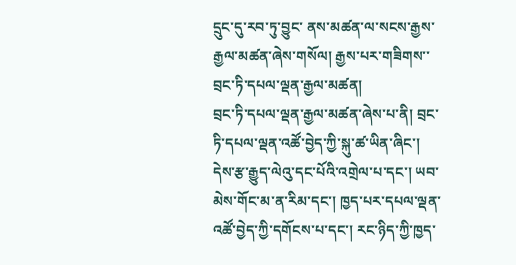དྲུང་དུ་རབ་ཏུ་བྱུང་ ནས་མཚན་ལ་སངས་རྒྱས་རྒྱལ་མཚན་ཞེས་གསོལ། རྒྱས་པར་གཟིགས་་
བྲང་ཏི་དཔལ་ལྡན་རྒྱལ་མཚན།
བྲང་ཏི་དཔལ་ལྡན་རྒྱལ་མཚན་ཞེས་པ་ནི། བྲང་ཏི་དཔལ་ལྡན་འཚོ་བྱེད་ཀྱི་སྐུ་ཚ་ཡིན་ཞིང་། དེས་རྩ་རྒྱུད་ལེའུ་དང་པོའི་འགྲེལ་པ་དང་། ཡབ་མེས་གོང་མ་ན་རིམ་དང་། ཁྱད་པར་དཔལ་ལྡན་འཚོ་བྱེད་ཀྱི་དགོངས་པ་དང་། རང་ཉིད་ཀྱི་ཁྱད་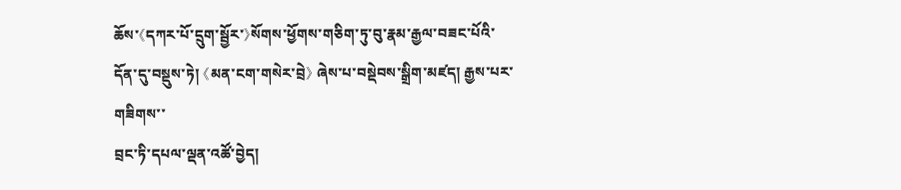ཆོས་《དཀར་པོ་དྲུག་སྦྱོར་》སོགས་ཕྱོགས་གཅིག་ཏུ་བུ་རྣམ་རྒྱལ་བཟང་པོའི་དོན་དུ་བསྡུས་ཏེ། 《མན་ངག་གསེར་བྲེ》 ཞེས་པ་བསྡེབས་སྒྲིག་མཛད། རྒྱས་པར་གཟིགས་་
བྲང་ཏི་དཔལ་ལྡན་འཚོ་བྱེད།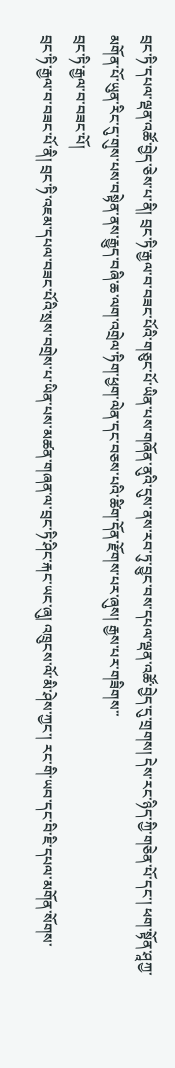བྲང་ཏི་དཔལ་ལྡན་འཚོ་བྱེད་ཅེས་པ་ནི། བྲང་ཏི་རྒྱལ་བ་བཟང་པོའི་གཅུང་པོ་ཡིན་པས་གཞོན་ནུའི་དུས་ནས་རབ་ཏུ་བྱུང་བས་དཔལ་ལྡན་འཚོ་བྱེད་དུ་གྲགས། དེས་རང་ཉིད་ཀྱི་གཅེན་པོ་དང་། ཕག་སྟོན་ཤཱཀྱ་མགོན་པོ་ཡུན་རིང་དུ་གུས་པས་བསྟེན་ནས་རྒྱུད་བཞི་ཆ་ལག་འགྲེལ་ཏིག་ཕྱག་ལེན་དང་བཅས་པའི་ཚིག་དོན་རྫོགས་པར་ཞུས། རྒྱས་པར་གཟིགས་་
བྲང་ཏི་རྒྱལ་བ་བཟང་པོ།
བྲང་ཏི་རྒྱལ་བ་བཟང་པོ་ནི། བྲང་ཏི་འཇམ་དཔལ་བཟང་པོའི་སྲས་བགྲེས་པ་ཡིན་པས་མཚན་གཞན་ལ་བྲང་ཏི་ཤིང་རྐང་ཡང་ཞུ། འཁྲུངས་ལོ་མི་ཤེས་ཀྱང་། རང་གི་ཡབ་དང་བི་ཇི་དཔལ་མགོན་སོགས་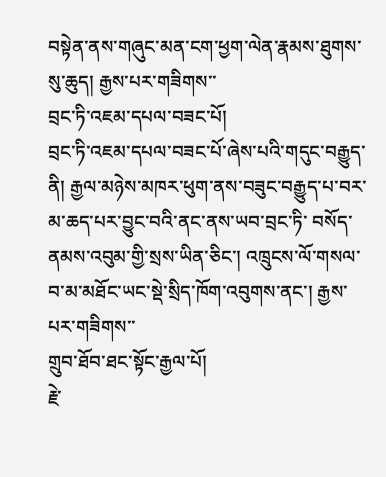བསྟེན་ནས་གཞུང་མན་ངག་ཕྱག་ལེན་རྣམས་ཐུགས་སུ་ཆུད། རྒྱས་པར་གཟིགས་་
བྲང་ཏི་འཇམ་དཔལ་བཟང་པོ།
བྲང་ཏི་འཇམ་དཔལ་བཟང་པོ་ཞེས་པའི་གདུང་བརྒྱུད་ནི། རྒྱལ་མཉེས་མཁར་ཕུག་ནས་བཟུང་བརྒྱུད་པ་བར་མ་ཆད་པར་བྱུང་བའི་ནང་ནས་ཡབ་བྲང་ཏི་ བསོད་ནམས་འབུམ་གྱི་སྲས་ཡིན་ཅིང་། འཁྲུངས་ལོ་གསལ་བ་མ་མཐོང་ཡང་སྡེ་སྲིད་ཁོག་འབུགས་ནང་། རྒྱས་པར་གཟིགས་་
གྲུབ་ཐོབ་ཐང་སྟོང་རྒྱལ་པོ།
རྗེ་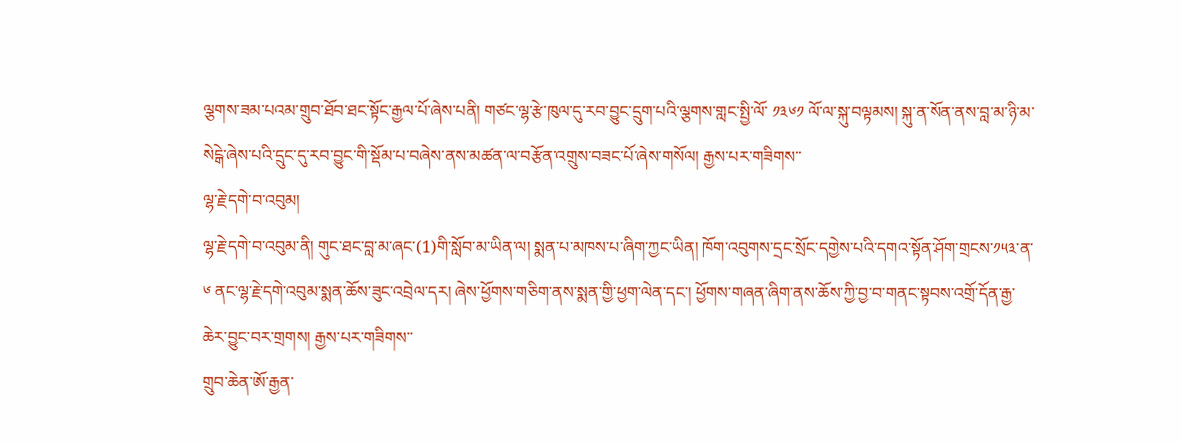ལྕགས་ཟམ་པའམ་གྲུབ་ཐོབ་ཐང་སྟོང་རྒྱལ་པོ་ཞེས་པནི། གཙང་ལྷ་རྩེ་ཁུལ་དུ་རབ་བྱུང་དྲུག་པའི་ལྕགས་གླང་སྤྱི་ལོ་ ༡༣༦༡ ལོ་ལ་སྐུ་བལྟམས། སྐུ་ན་སོན་ནས་བླ་མ་ཉི་མ་སེངྒེ་ཞེས་པའི་དྲུང་དུ་རབ་བྱུང་གི་སྡོམ་པ་བཞེས་ནས་མཚན་ལ་བརྩོན་འགྲུས་བཟང་པོ་ཞེས་གསོལ། རྒྱས་པར་གཟིགས་་
ལྷ་རྗེ་དགེ་བ་འབུམ།
ལྷ་རྗེ་དགེ་བ་འབུམ་ནི། གུང་ཐང་བླ་མ་ཞང་(1)གི་སློབ་མ་ཡིན་ལ། སྨན་པ་མཁས་པ་ཞིག་ཀྱང་ཡིན། ཁོག་འབུགས་དྲང་སྲོང་དགྱེས་པའི་དགའ་སྟོན་ཤོག་གྲངས་༡༥༣་ན་༦ ནང་ལྷ་རྗེ་དགེ་འབུམ་སྨན་ཆོས་ཟུང་འབྲེལ་དར། ཞེས་ཕྱོགས་གཅིག་ནས་སྨན་གྱི་ཕྱག་ལེན་དང་། ཕྱོགས་གཞན་ཞིག་ནས་ཆོས་ཀྱི་བྱ་བ་གནང་སྟབས་འགྲོ་དོན་རྒྱ་ཆེར་བྱུང་བར་གྲགས། རྒྱས་པར་གཟིགས་་
གྲུབ་ཆེན་ཨོ་རྒྱན་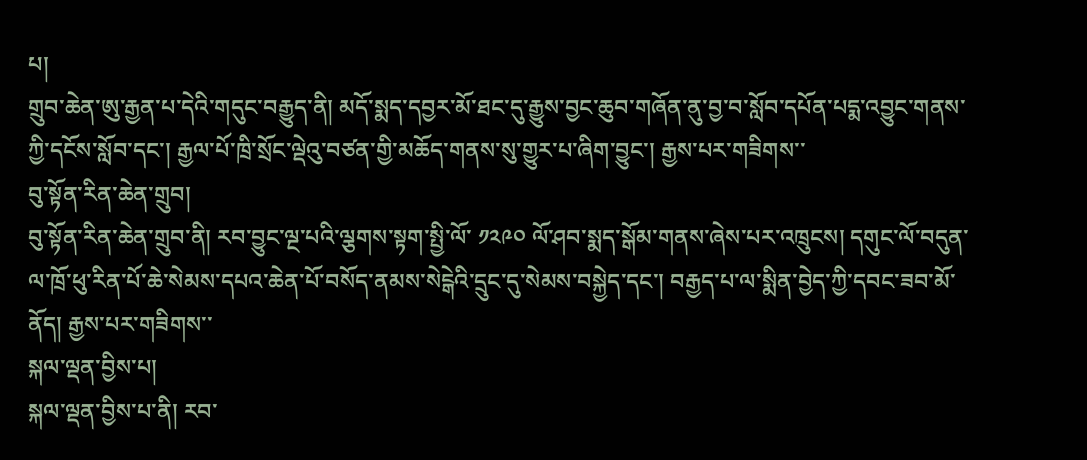པ།
གྲུབ་ཆེན་ཨུ་རྒྱན་པ་དེའི་གདུང་བརྒྱུད་ནི། མདོ་སྨད་དབྱར་མོ་ཐང་དུ་རྒྱུས་བྱང་ཆུབ་གཞོན་ནུ་བྱ་བ་སློབ་དཔོན་པདྨ་འབྱུང་གནས་ཀྱི་དངོས་སློབ་དང་། རྒྱལ་པོ་ཁྲི་སྲོང་ལྡེའུ་བཙན་གྱི་མཆོད་གནས་སུ་གྱུར་པ་ཞིག་བྱུང་། རྒྱས་པར་གཟིགས་་
བུ་སྟོན་རིན་ཆེན་གྲུབ།
བུ་སྟོན་རིན་ཆེན་གྲུབ་ནི། རབ་བྱུང་ལྔ་པའི་ལྕགས་སྟག་སྤྱི་ལོ་ ༡༢༩༠ ལོ་ཤབ་སྨད་སྒོམ་གནས་ཞེས་པར་འཁྲུངས། དགུང་ལོ་བདུན་ལ་ཁྲོ་ཕུ་རིན་པོ་ཆེ་སེམས་དཔའ་ཆེན་པོ་བསོད་ནམས་སེངྒེའི་དྲུང་དུ་སེམས་བསྐྱེད་དང་། བརྒྱད་པ་ལ་སྨིན་བྱེད་ཀྱི་དབང་ཟབ་མོ་ནོད། རྒྱས་པར་གཟིགས་་
སྐལ་ལྡན་བྱིས་པ།
སྐལ་ལྡན་བྱིས་པ་ནི། རབ་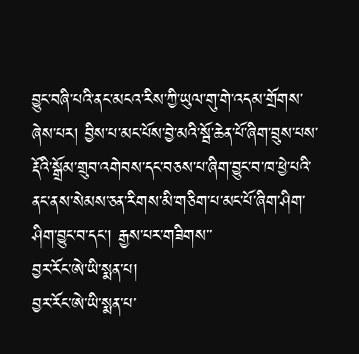བྱུང་བཞི་པའི་ནང་མངའ་རིས་ཀྱི་ཡུལ་གུ་གེ་འདམ་གྲོགས་ཞེས་པར། བྱིས་པ་མང་པོས་བྱེ་མའི་སྦོ་ཆེན་པོ་ཞིག་བྲུས་པས་རྡོའི་སྒྲོམ་གྲུབ་འགེབས་དང་བཅས་པ་ཞིག་བྱུང་བ་ཁ་ཕྱེ་པའི་ནང་ནས་སེམས་ཅན་རིགས་མི་གཅིག་པ་མང་པོ་ཞིག་ཤིག་ཤིག་བྱུང་བ་དང་། རྒྱས་པར་གཟིགས་་
བྱར་རོང་ཨེ་ཡི་སྨན་པ།
བྱར་རོང་ཨེ་ཡི་སྨན་པ་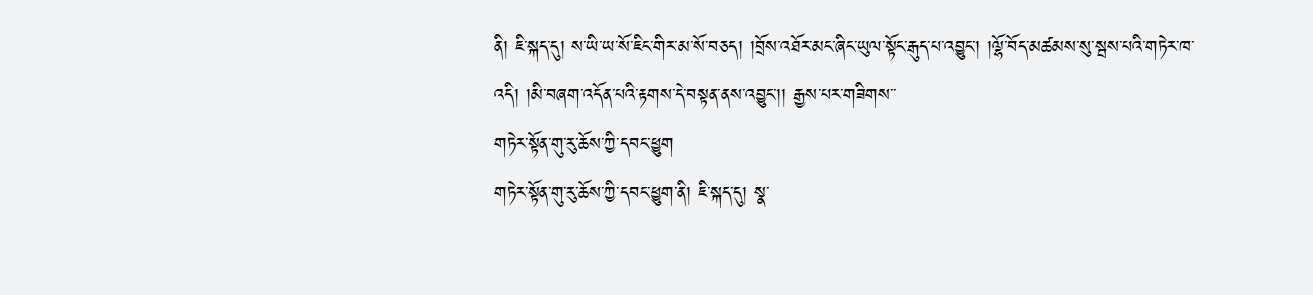ནི། ཇི་སྐད་དུ། ས་ཡི་ཡ་སོ་ཇིང་གིར་མ་སོ་བཅད། །བྲོས་འཐོར་མང་ཞིང་ཡུལ་སྟོང་རྒུད་པ་འབྱུང་། །ལྷོ་བོད་མཚམས་སུ་སྦས་པའི་གཏེར་ཁ་འདི། །མི་བཞག་འདོན་པའི་རྟགས་དེ་བསྟན་ནས་འབྱུང་།། རྒྱས་པར་གཟིགས་་
གཏེར་སྟོན་གུ་རུ་ཆོས་ཀྱི་དབང་ཕྱུག
གཏེར་སྟོན་གུ་རུ་ཆོས་ཀྱི་དབང་ཕྱུག་ནི། ཇི་སྐད་དུ། སྣ་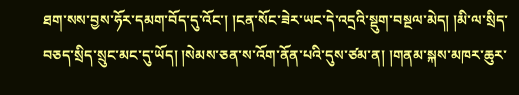ཐག་སས་བྱས་ཧོར་དམག་བོད་དུ་འོང་། །ངན་སོང་ཟེར་ཡང་དེ་འདྲའི་སྡུག་བསྔལ་མེད། །མི་ལ་སྲིད་བཅད་སྲིད་སྲུང་མང་དུ་ཡོད། །སེམས་ཅན་ས་འོག་ནོན་པའི་དུས་ཙམ་ན། །གནམ་སྐས་མཁར་ཆུར་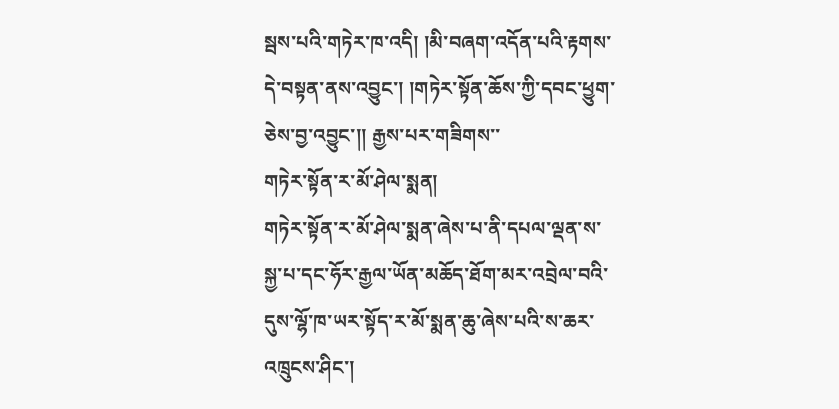སྦས་པའི་གཏེར་ཁ་འདི། །མི་བཞག་འདོན་པའི་རྟགས་དེ་བསྟན་ནས་འབྱུང་། །གཏེར་སྟོན་ཆོས་ཀྱི་དབང་ཕྱུག་ཅེས་བྱ་འབྱུང་།། རྒྱས་པར་གཟིགས་་
གཏེར་སྟོན་ར་མོ་ཤེལ་སྨན།
གཏེར་སྟོན་ར་མོ་ཤེལ་སྨན་ཞེས་པ་ནི་དཔལ་ལྡན་ས་སྐྱ་པ་དང་ཧོར་རྒྱལ་ཡོན་མཆོད་ཐོག་མར་འབྲེལ་བའི་དུས་ལྷོ་ཁ་ཡར་སྟོད་ར་མོ་སྨན་ཆུ་ཞེས་པའི་ས་ཆར་འཁྲུངས་ཤིང་།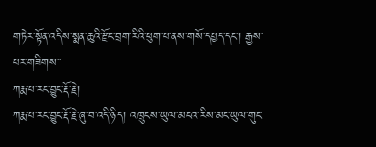གཏེར་སྟོན་འདིས་སྨན་ཆུའི་རྫོང་བྲག་རིའི་ཕུག་པ་ནས་གསོ་དཔྱད་དང་། རྒྱས་པར་གཟིགས་་
ཀརྨ་པ་རང་བྱུང་རྡོ་རྗེ།
ཀརྨ་པ་རང་བྱུང་རྡོ་རྗེ་ཞུ་བ་འདི་ཉིད། འཁྲུངས་ཡུལ་མངའ་རིས་མང་ཡུལ་གུང་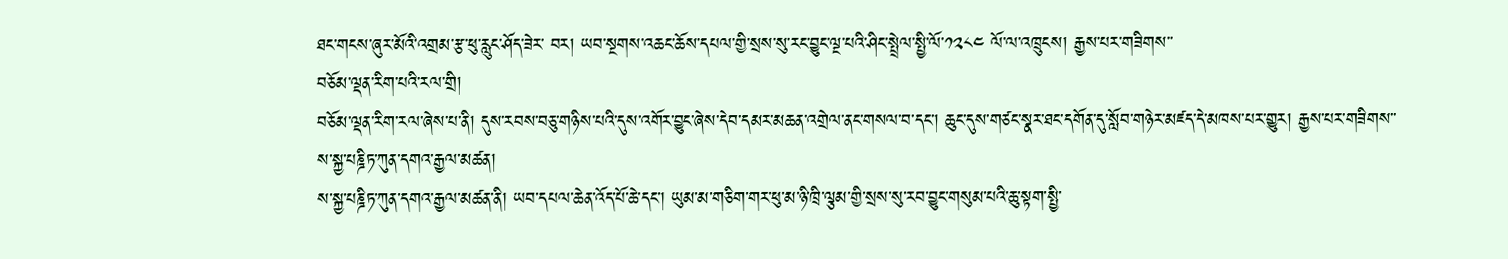ཐང་གངས་ཞུར་མོའི་འགྲམ་རྩ་ཕུ་རླུང་ཤོད་ཟེར་ བར། ཡབ་སྔགས་འཆང་ཆོས་དཔལ་གྱི་སྲས་སུ་རང་བྱུང་ལྔ་པའི་ཤིང་སྤྲེལ་སྤྱི་ལོ་༡༢༨༤ ལོ་ལ་འཁྲུངས། རྒྱས་པར་གཟིགས་་
བཅོམ་ལྡན་རིག་པའི་རལ་གྲི།
བཅོམ་ལྡན་རིག་རལ་ཞེས་པ་ནི། དུས་རབས་བཅུ་གཉིས་པའི་དུས་འགོར་བྱུང་ཞེས་དེབ་དམར་མཆན་འགྲེལ་ནང་གསལ་བ་དང་། ཆུང་དུས་གཙང་སྣར་ཐང་དགོན་དུ་སློབ་གཉེར་མཛད་དེ་མཁས་པར་གྱུར། རྒྱས་པར་གཟིགས་་
ས་སྐྱ་པཎྜིཏ་ཀུན་དགའ་རྒྱལ་མཚན།
ས་སྐྱ་པཎྜིཏ་ཀུན་དགའ་རྒྱལ་མཚན་ནི། ཡབ་དཔལ་ཆེན་འོད་པོ་ཆེ་དང་། ཡུམ་མ་གཅིག་གར་ཕུ་མ་ཉི་ཁྲི་ལྕམ་གྱི་སྲས་སུ་རབ་བྱུང་གསུམ་པའི་ཆུ་སྟག་སྤྱི་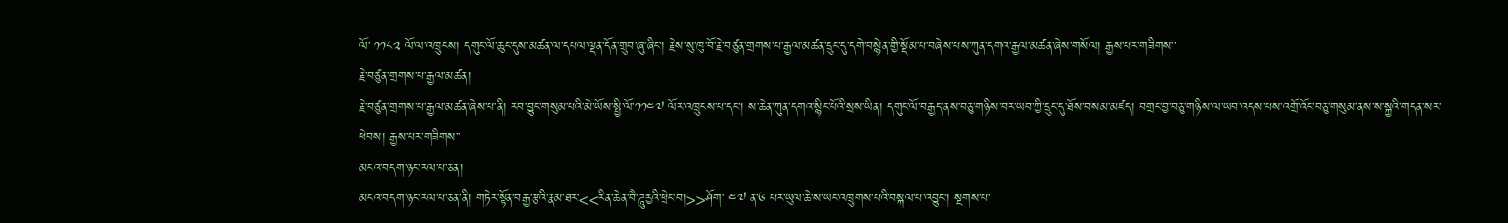ལོ་ ༡༡༨༢ ལོ་ལ་འཁྲུངས། དགུང་ལོ་ཆུང་དུས་མཚན་ལ་དཔལ་ལྡན་དོན་གྲུབ་ཞུ་ཞིང་། རྗེས་སུ་ཁུ་བོ་རྗེ་བཙུན་གྲགས་པ་རྒྱལ་མཚན་དྲུང་དུ་དགེ་བསྙེན་གྱི་སྡོམ་པ་བཞེས་པས་ཀུན་དགའ་རྒྱལ་མཚན་ཞེས་གསོལ། རྒྱས་པར་གཟིགས་་
རྗེ་བཙུན་གྲགས་པ་རྒྱལ་མཚན།
རྗེ་བཙུན་གྲགས་པ་རྒྱལ་མཚན་ཞེས་པ་ནི། རབ་བྱུང་གསུམ་པའི་མེ་ཡོས་སྤྱི་ལོ་༡༡༤༧ ལོར་འཁྲུངས་པ་དང་། ས་ཆེན་ཀུན་དགའ་སྙིང་པོའི་སྲས་ཡིན། དགུང་ལོ་བརྒྱད་ནས་བཅུ་གཉིས་བར་ཡབ་ཀྱི་དྲུང་དུ་ཐོས་བསམ་མཛད། བགྲང་བྱ་བཅུ་གཉིས་ལ་ཡབ་འདས་པས་འགྲོ་འོང་བཅུ་གསུམ་ནས་ས་སྐྱའི་གདན་སར་ཕེབས། རྒྱས་པར་གཟིགས་་
མངའ་བདག་ཉང་རལ་པ་ཅན།
མངའ་བདག་ཉང་རལ་པ་ཅན་ནི། གཏེར་སྟོན་བརྒྱ་རྩའི་རྣམ་ཐར་<<རིན་ཆེན་བཻ་ཌཱུརྱའི་ཕྲེང་བ།>>ཤོག་ ༤༧ ན་༦ པར་ཡུལ་ཆེ་ས་ཡང་འཁྲུགས་པའི་བསྐལ་པ་འབྱུང་། སྔགས་པ་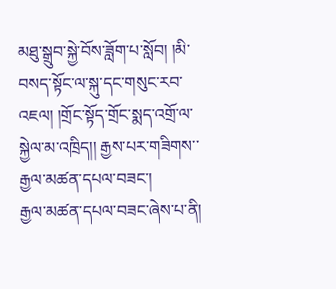མཐུ་སྒྲུབ་སྐྱེ་བོས་ཟློག་པ་སློབ། །མི་བསད་སྟོང་ལ་སྐུ་དང་གསུང་རབ་འཇལ། །གྲོང་སྟོད་གྲོང་སྨད་འགྲོ་ལ་སྐྱེལ་མ་འཁྲིད།། རྒྱས་པར་གཟིགས་་
རྒྱལ་མཚན་དཔལ་བཟང་།
རྒྱལ་མཚན་དཔལ་བཟང་ཞེས་པ་ནི།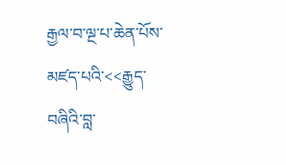རྒྱལ་བ་ལྔ་པ་ཆེན་པོས་མཛད་པའི་<<རྒྱུད་བཞིའི་བླ་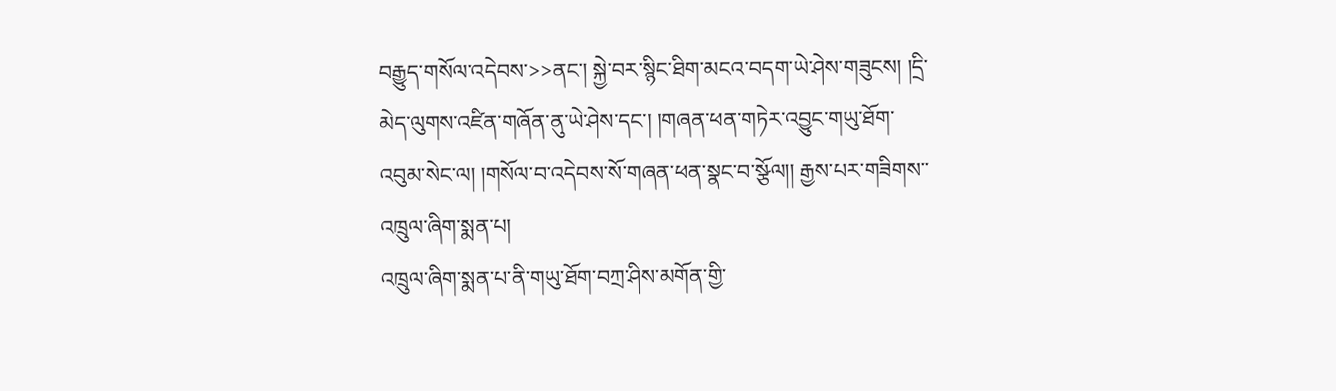བརྒྱུད་གསོལ་འདེབས་>>ནང་། སྐྱེ་བར་སྙིང་ཐིག་མངའ་བདག་ཡེ་ཤེས་གཟུངས། །དྲི་མེད་ལུགས་འཛིན་གཞོན་ནུ་ཡེ་ཤེས་དང་། །གཞན་ཕན་གཏེར་འབྱུང་གཡུ་ཐོག་འབུམ་སེང་ལ། །གསོལ་བ་འདེབས་སོ་གཞན་ཕན་སྣང་བ་སྩོལ།། རྒྱས་པར་གཟིགས་་
འཁྲུལ་ཞིག་སྨན་པ།
འཁྲུལ་ཞིག་སྨན་པ་ནི་གཡུ་ཐོག་བཀྲ་ཤིས་མགོན་གྱི་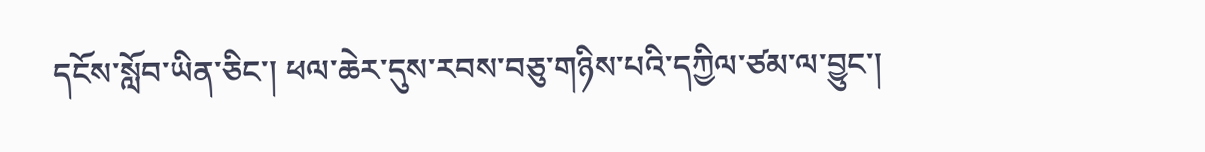དངོས་སློབ་ཡིན་ཅིང་། ཕལ་ཆེར་དུས་རབས་བཅུ་གཉིས་པའི་དཀྱིལ་ཙམ་ལ་བྱུང་།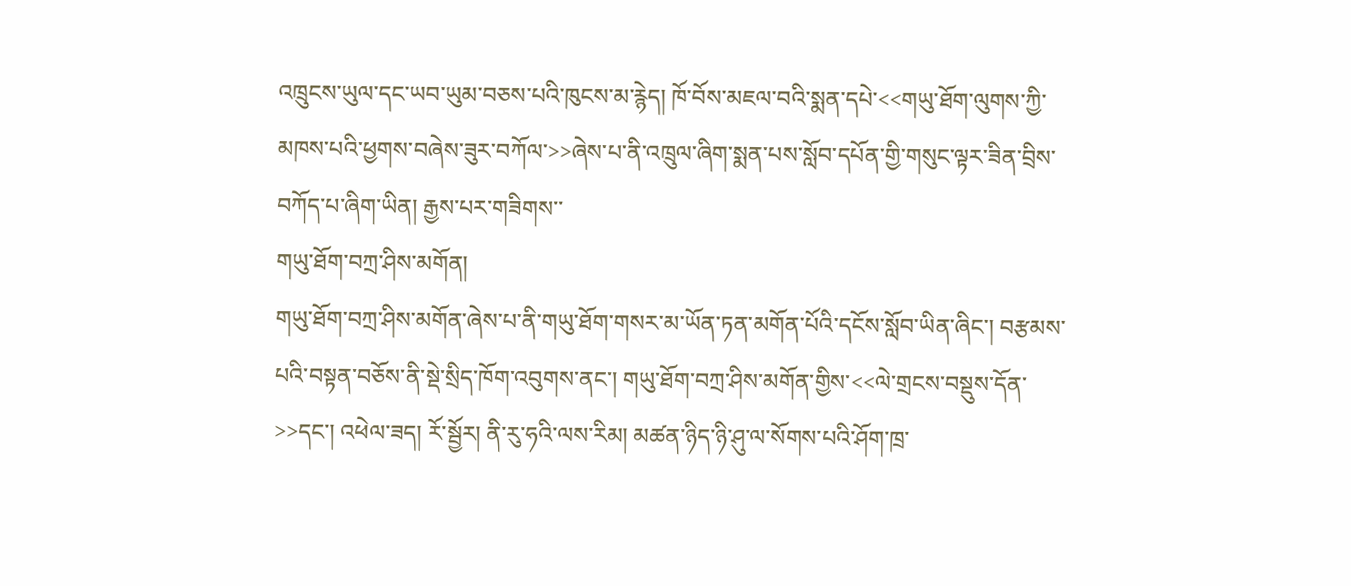འཁྲུངས་ཡུལ་དང་ཡབ་ཡུམ་བཅས་པའི་ཁུངས་མ་རྙེད། ཁོ་བོས་མཇལ་བའི་སྨན་དཔེ་<<གཡུ་ཐོག་ལུགས་ཀྱི་མཁས་པའི་ཕྱགས་བཞེས་ཟུར་བཀོལ་>>ཞེས་པ་ནི་འཁྲུལ་ཞིག་སྨན་པས་སློབ་དཔོན་གྱི་གསུང་ལྟར་ཟིན་བྲིས་བཀོད་པ་ཞིག་ཡིན། རྒྱས་པར་གཟིགས་་
གཡུ་ཐོག་བཀྲ་ཤིས་མགོན།
གཡུ་ཐོག་བཀྲ་ཤིས་མགོན་ཞེས་པ་ནི་གཡུ་ཐོག་གསར་མ་ཡོན་ཏན་མགོན་པོའི་དངོས་སློབ་ཡིན་ཞིང་། བརྩམས་པའི་བསྟན་བཅོས་ནི་སྡེ་སྲིད་ཁོག་འབུགས་ནང་། གཡུ་ཐོག་བཀྲ་ཤིས་མགོན་གྱིས་<<ལེ་གྲངས་བསྡུས་དོན་>>དང་། འཕེལ་ཟད། རོ་སྦྱོར། ནི་རུ་ཧའི་ལས་རིམ། མཚན་ཉིད་ཉི་ཤུ་ལ་སོགས་པའི་ཤོག་ཁྲ་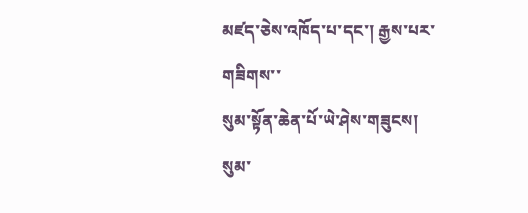མཛད་ཅེས་འཁོད་པ་དང་། རྒྱས་པར་གཟིགས་་
སུམ་སྟོན་ཆེན་པོ་ཡེ་ཤེས་གཟུངས།
སུམ་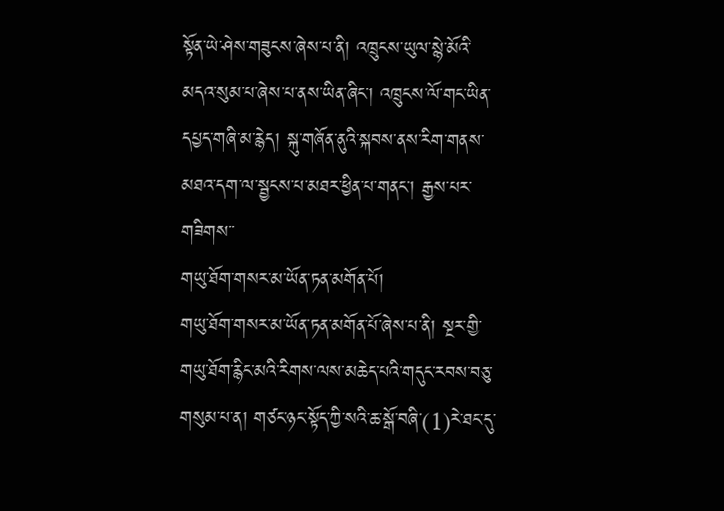སྟོན་ཡེ་ཤེས་གཟུངས་ཞེས་པ་ནི། འཁྲུངས་ཡུལ་སྙེ་མོའི་མདའ་སུམ་པ་ཞེས་པ་ནས་ཡིན་ཞིང་། འཁྲུངས་ལོ་གང་ཡིན་དཔྱད་གཞི་མ་རྙེད། སྐུ་གཞོན་ནུའི་སྐབས་ནས་རིག་གནས་མཐའ་དག་ལ་སྦྱངས་པ་མཐར་ཕྱིན་པ་གནང་། རྒྱས་པར་གཟིགས་་
གཡུ་ཐོག་གསར་མ་ཡོན་ཏན་མགོན་པོ།
གཡུ་ཐོག་གསར་མ་ཡོན་ཏན་མགོན་པོ་ཞེས་པ་ནི། སྔར་གྱི་གཡུ་ཐོག་རྙིང་མའི་རིགས་ལས་མཆེད་པའི་གདུང་རབས་བཅུ་གསུམ་པ་ན། གཙང་ཉང་སྟོད་ཀྱི་སའི་ཆ་སྒོ་བཞི་(1)རེ་ཐང་དུ་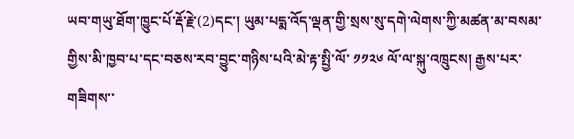ཡབ་གཡུ་ཐོག་ཁྱུང་པོ་རྡོ་རྗེ་(2)དང་། ཡུམ་པདྨ་འོད་ལྡན་གྱི་སྲས་སུ་དགེ་ལེགས་ཀྱི་མཚན་མ་བསམ་གྱིས་མི་ཁྱབ་པ་དང་བཅས་རབ་བྱུང་གཉིས་པའི་མེ་རྟ་སྤྱི་ལོ་ ༡༡༢༦ ལོ་ལ་སྐུ་འཁྲུངས། རྒྱས་པར་གཟིགས་་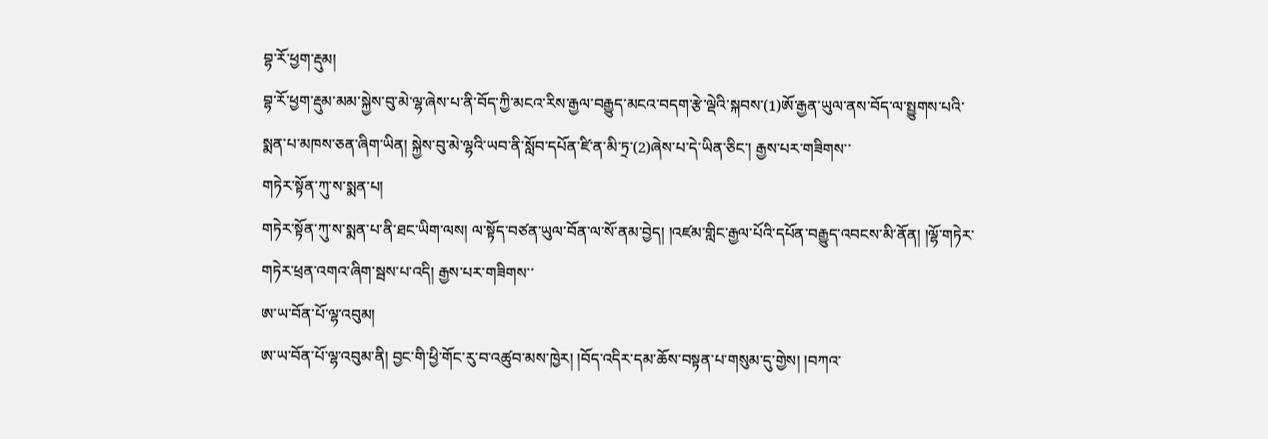བྷ་རོ་ཕྱག་རྡུམ།
བྷ་རོ་ཕྱག་རྡུམ་མམ་སྐྱེས་བུ་མེ་ལྷ་ཞེས་པ་ནི་བོད་ཀྱི་མངའ་རིས་རྒྱལ་བརྒྱུད་མངའ་བདག་རྩེ་ལྡེའི་སྐབས་(1)ཨོ་རྒྱན་ཡུལ་ནས་བོད་ལ་སྤྱུགས་པའི་སྨན་པ་མཁས་ཅན་ཞིག་ཡིན། སྐྱེས་བུ་མེ་ལྷའི་ཡབ་ནི་སློབ་དཔོན་ཛི་ན་མི་ཏྲ་(2)ཞེས་པ་དེ་ཡིན་ཅིང་། རྒྱས་པར་གཟིགས་་
གཏེར་སྟོན་ཀུ་ས་སྨན་པ།
གཏེར་སྟོན་ཀུ་ས་སྨན་པ་ནི་ཐང་ཡིག་ལས། ལ་སྟོད་བཙན་ཡུལ་བོན་ལ་སོ་ནམ་བྱེད། །འཛམ་གླིང་རྒྱལ་པོའི་དཔོན་བརྒྱུད་འབངས་མི་ནོན། །ལྷོ་གཏེར་གཏེར་ཕྲན་འགའ་ཞིག་སྦས་པ་འདི། རྒྱས་པར་གཟིགས་་
ཨ་ཡ་བོན་པོ་ལྷ་འབུམ།
ཨ་ཡ་བོན་པོ་ལྷ་འབུམ་ནི། བྱང་གི་ཕྱི་གོང་རུ་བ་འཚུབ་མས་ཁྱེར། །བོད་འདིར་དམ་ཆོས་བསྟན་པ་གསུམ་དུ་གྱེས། །བཀའ་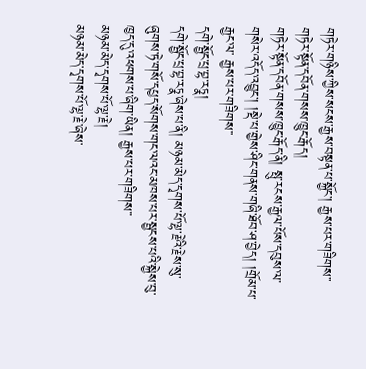གཏེར་གཉིས་ཀྱིས་སངས་རྒྱས་བསྟན་པ་སྐྱོང་། རྒྱས་པར་གཟིགས་་
གཏེར་སྟོན་དབོན་གསས་ཁྱུང་རྒོད།
གཏེར་སྟོན་དབོན་གསས་ཁྱུང་རྒོད་ནི། སྤུ་རངས་རྒྱལ་པོས་དབུས་ལ་གསེར་འདོད་འབྱུང་། །སྡེ་པ་གྱེས་ཤིང་གནས་གཞི་ཐོབ་ཤ་བྱེད། །གྲོམ་པ་རྒྱང་ལ་ རྒྱས་པར་གཟིགས་་
དགེ་སྦྱོང་པྲ་བྷ་རཏྣ།
དགེ་སྦྱོང་པྲ་བྷ་རཏྣ་ཞེས་པ་ནི། མཉམ་མེད་དྭགས་པོ་ལྷ་རྗེའི་རྗེས་སུ་ཞུགས་ཏེ་གསོ་དཔྱད་སོགས་གང་ལའང་མཁས་པར་སྦྱངས་པའི་སྐྱེས་བུ་ཁྱད་དུ་འཕགས་པ་ཞིག་ཡིན། རྒྱས་པར་གཟིགས་་
མཉམ་མེད་དྭགས་པོ་ལྷ་རྗེ།
མཉམ་མེད་དྭགས་པོ་ལྷ་རྗེ་ཞེས་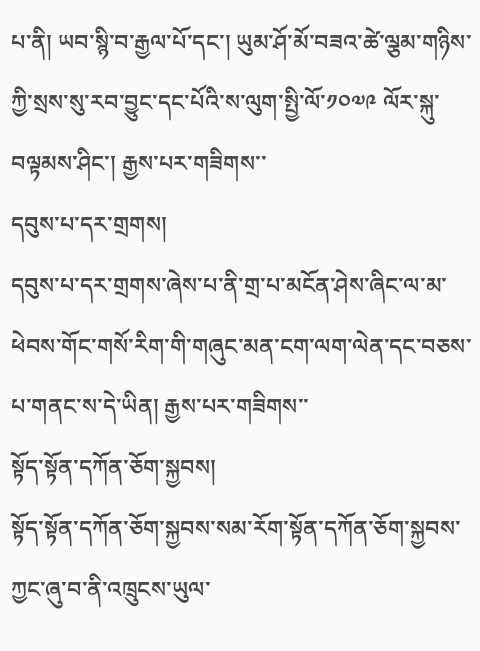པ་ནི། ཡབ་སྙི་བ་རྒྱལ་པོ་དང་། ཡུམ་ཤོ་མོ་བཟའ་ཚེ་ལྕམ་གཉིས་ཀྱི་སྲས་སུ་རབ་བྱུང་དང་པོའི་ས་ལུག་སྤྱི་ལོ་༡༠༧༩ ལོར་སྐུ་བལྟམས་ཤིང་། རྒྱས་པར་གཟིགས་་
དབུས་པ་དར་གྲགས།
དབུས་པ་དར་གྲགས་ཞེས་པ་ནི་གྲ་པ་མངོན་ཤེས་ཞིང་ལ་མ་ཕེབས་གོང་གསོ་རིག་གི་གཞུང་མན་ངག་ལག་ལེན་དང་བཅས་པ་གནང་ས་དེ་ཡིན། རྒྱས་པར་གཟིགས་་
སྟོད་སྟོན་དཀོན་ཅོག་སྐྱབས།
སྟོད་སྟོན་དཀོན་ཅོག་སྐྱབས་སམ་རོག་སྟོན་དཀོན་ཅོག་སྐྱབས་ཀྱང་ཞུ་བ་ནི་འཁྲུངས་ཡུལ་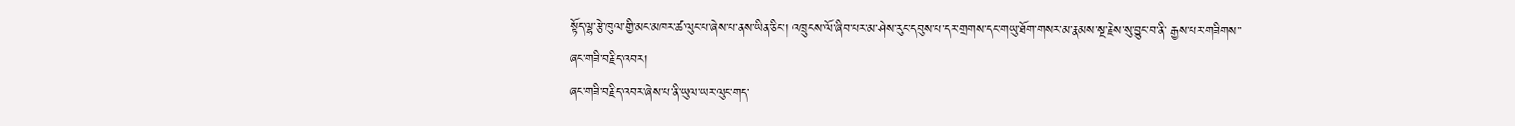སྟོད་ལྷ་རྩེ་ཁུལ་གྱི་མང་མཁར་ཚ་ལུང་པ་ཞེས་པ་ནས་ཡིན་ཅིང་། འཁྲུངས་ལོ་ཞིབ་པར་མ་ཤེས་རུང་དབུས་པ་དར་གྲགས་དང་གཡུ་ཐོག་གསར་མ་རྣམས་སྔ་རྗེས་སུ་བྱུང་བ་ནི་ རྒྱས་པར་གཟིགས་་
ཞང་གཟི་བརྗིད་འབར།
ཞང་གཟི་བརྗིད་འབར་ཞེས་པ་ནི་ཡུལ་ཡར་ལུང་གད་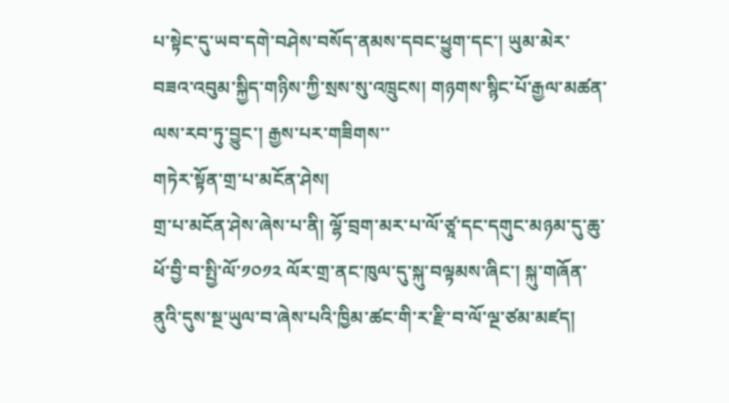པ་སྟེང་དུ་ཡབ་དགེ་བཤེས་བསོད་ནམས་དབང་ཕྱུག་དང་། ཡུམ་མེར་བཟའ་འབུམ་སྐྱིད་གཉིས་ཀྱི་སྲས་སུ་འཁྲུངས། གཉགས་སྙིང་པོ་རྒྱལ་མཚན་ལས་རབ་ཏུ་བྱུང་། རྒྱས་པར་གཟིགས་་
གཏེར་སྟོན་གྲ་པ་མངོན་ཤེས།
གྲ་པ་མངོན་ཤེས་ཞེས་པ་ནི། ལྷོ་བྲག་མར་པ་ལོ་ཙཱ་དང་དགུང་མཉམ་དུ་ཆུ་ཕོ་བྱི་བ་སྤྱི་ལོ་༡༠༡༢ ལོར་གྲ་ནང་ཁུལ་དུ་སྐུ་བལྟམས་ཞིང་། སྐུ་གཞོན་ནུའི་དུས་སྔ་ཡུལ་བ་ཞེས་པའི་ཁྱིམ་ཚང་གི་ར་རྫི་བ་ལོ་ལྔ་ཙམ་མཛད།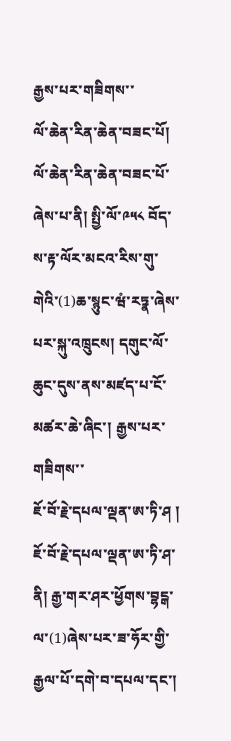རྒྱས་པར་གཟིགས་་
ལོ་ཆེན་རིན་ཆེན་བཟང་པོ།
ལོ་ཆེན་རིན་ཆེན་བཟང་པོ་ཞེས་པ་ནི། སྤྱི་ལོ་༩༥༨ བོད་ས་རྟ་ལོར་མངའ་རིས་གུ་གེའི་(1)ཆ་སྙུང་ཝཾ་རཏྣ་ཞེས་པར་སྐུ་འཁྲུངས། དགུང་ལོ་ཆུང་དུས་ནས་མཛད་པ་ངོ་མཚར་ཆེ་ཞིང་། རྒྱས་པར་གཟིགས་་
ཇོ་བོ་རྗེ་དཔལ་ལྡན་ཨ་ཏི་ཤ །
ཇོ་བོ་རྗེ་དཔལ་ལྡན་ཨ་ཏི་ཤ་ནི། རྒྱ་གར་ཤར་ཕྱོགས་བྷངྒ་ལ་(1)ཞེས་པར་ཟ་ཧོར་གྱི་རྒྱལ་པོ་དགེ་བ་དཔལ་དང་།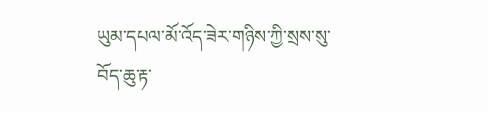ཡུམ་དཔལ་མོ་འོད་ཟེར་གཉིས་ཀྱི་སྲས་སུ་བོད་ཆུ་རྟ་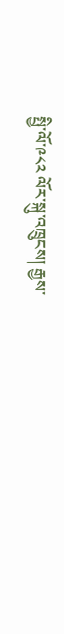སྤྱི་ལོ་༩༨༢ ལོར་སྐུ་འཁྲུངས། རྒྱས་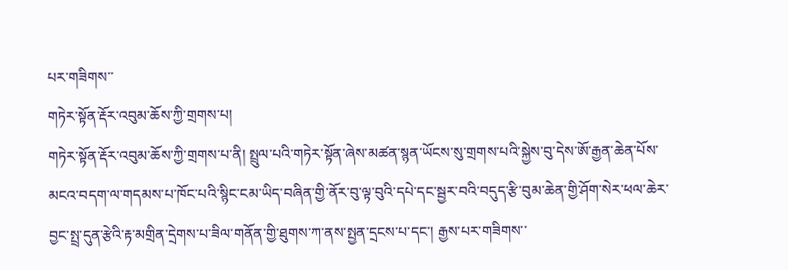པར་གཟིགས་་
གཏེར་སྟོན་རྡོར་འབུམ་ཆོས་ཀྱི་གྲགས་པ།
གཏེར་སྟོན་རྡོར་འབུམ་ཆོས་ཀྱི་གྲགས་པ་ནི། སྤྲུལ་པའི་གཏེར་སྟོན་ཞེས་མཚན་སྙན་ཡོངས་སུ་གྲགས་པའི་སྐྱེས་བུ་དེས་ཨོ་རྒྱན་ཆེན་པོས་མངའ་བདག་ལ་གདམས་པ་ཁོང་པའི་སྙིང་ངམ་ཡིད་བཞིན་གྱི་ནོར་བུ་ལྟ་བུའི་དཔེ་དང་སྦྱར་བའི་བདུད་རྩི་བུམ་ཆེན་གྱི་ཤོག་སེར་ཕལ་ཆེར་བྱང་སྤྲ་དུན་རྩེའི་རྟ་མགྲིན་དྲེགས་པ་ཟིལ་གནོན་གྱི་ཐུགས་ཀ་ནས་སྤྱན་དྲངས་པ་དང་། རྒྱས་པར་གཟིགས་་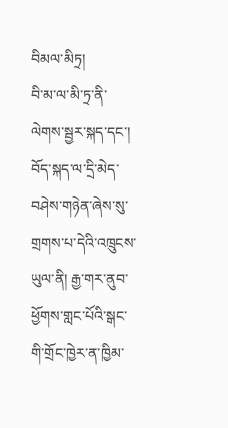བིམལ་མིཏྲ།
བི་མ་ལ་མི་ཏྲ་ནི་ལེགས་སྦྱར་སྐད་དང་།  བོད་སྐད་ལ་དྲི་མེད་བཤེས་གཉེན་ཞེས་སུ་གྲགས་པ་དེའི་འཁྲུངས་ཡུལ་ནི། རྒྱ་གར་ནུབ་ཕྱོགས་གླང་པོའི་སྒང་གི་གྲོང་ཁྱེར་ན་ཁྱིམ་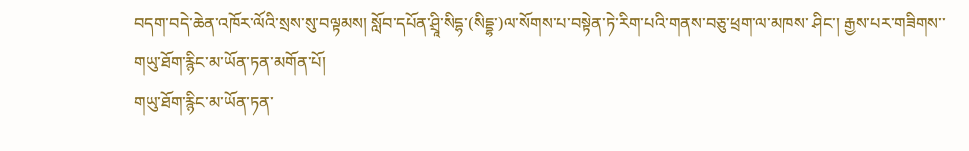བདག་བདེ་ཆེན་འཁོར་ལོའི་སྲས་སུ་བལྟམས། སློབ་དཔོན་ཤྲཱི་སིདྷ་(སིདྡྷ་)ལ་སོགས་པ་བསྟེན་ཏེ་རིག་པའི་གནས་བཅུ་ཕྲག་ལ་མཁས་ ཤིང་། རྒྱས་པར་གཟིགས་་
གཡུ་ཐོག་རྙིང་མ་ཡོན་ཏན་མགོན་པོ།
གཡུ་ཐོག་རྙིང་མ་ཡོན་ཏན་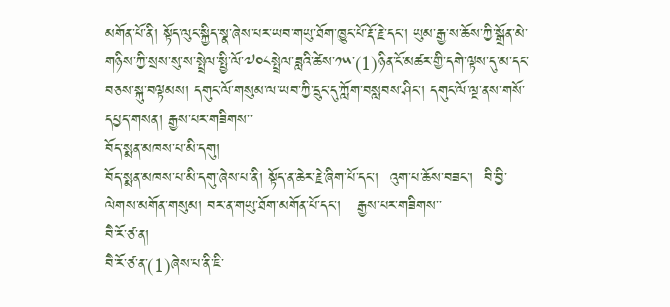མགོན་པོ་ནི། སྟོད་ལུང་སྐྱིད་སྣ་ཞེས་པར་ཡབ་གཡུ་ཐོག་ཁྱུང་པོ་རྡོ་རྗེ་དང་། ཡུམ་རྒྱ་ས་ཆོས་ཀྱི་སྒྲོན་མེ་གཉིས་ཀྱི་སྲས་སུ་ས་སྤྲེལ་སྤྱི་ལོ་༧༠༨སྤྲེལ་ཟླའི་ཚེས་༡༥་(1)ཉིན་ངོ་མཚར་གྱི་དགེ་ལྟས་དུ་མ་དང་བཅས་སྐུ་བལྟམས། དགུང་ལོ་གསུམ་ལ་ཡབ་ཀྱི་དྲུང་དུ་ཀློག་བསླབས་ཤིང་། དགུང་ལོ་ལྔ་ནས་གསོ་དཔྱད་གསན། རྒྱས་པར་གཟིགས་་
བོད་སྨན་མཁས་པ་མི་དགུ།
བོད་སྨན་མཁས་པ་མི་དགུ་ཞེས་པ་ནི། སྟོད་ན་ཆེར་རྗེ་ཞིག་པོ་དང་།  འུག་པ་ཆོས་བཟང་།  བི་བྱི་ལེགས་མགོན་གསུམ། བར་ན་གཡུ་ཐོག་མགོན་པོ་དང་།   རྒྱས་པར་གཟིགས་་
བཻ་རོ་ཙ་ན།
བཻ་རོ་ཙ་ན་(1)ཞེས་པ་ནི་ཇི་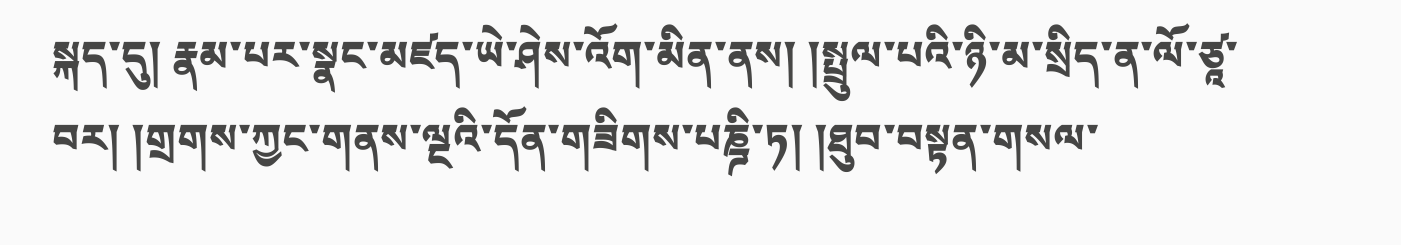སྐད་དུ། རྣམ་པར་སྣང་མཛད་ཡེ་ཤེས་འོག་མིན་ནས། །སྤྲུལ་པའི་ཉི་མ་སྲིད་ན་ལོ་ཙཱ་བར། །གྲགས་ཀྱང་གནས་ལྔའི་དོན་གཟིགས་པཎྜི་ཏ། །ཐུབ་བསྟན་གསལ་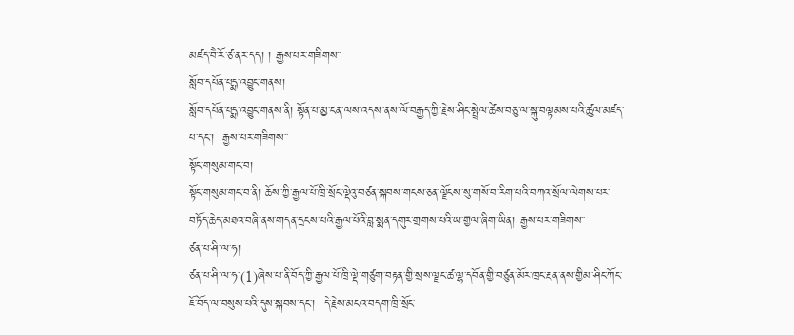མཛད་བཻ་རོ་ཙ་ནར་དད། ། རྒྱས་པར་གཟིགས་་
སློབ་དཔོན་པདྨ་འབྱུང་གནས།
སློབ་དཔོན་པདྨ་འབྱུང་གནས་ནི། སྟོན་པ་མྱ་ངན་ལས་འདས་ནས་ལོ་བརྒྱད་ཀྱི་རྗེས་ཤིང་སྤྲེལ་ཚེས་བཅུ་ལ་སྐུ་བལྟམས་པའི་ཚུལ་མཛད་པ་དང་།  རྒྱས་པར་གཟིགས་་
སྟོང་གསུམ་གང་བ།
སྟོང་གསུམ་གང་བ་ནི། ཆོས་ཀྱི་རྒྱལ་པོ་ཁྲི་སྲོང་ལྡེའུ་བཙན་སྐབས་གངས་ཅན་ལྗོངས་སུ་གསོ་བ་རིག་པའི་བཀའ་སྲོལ་ལེགས་པར་བཏོད་ཆེད་མཐའ་བཞི་ནས་གདན་དྲངས་པའི་རྒྱལ་པོའི་བླ་སྨན་དགུར་གྲགས་པའི་ཡ་གྱལ་ཞིག་ཡིན། རྒྱས་པར་གཟིགས་་
ཙན་པ་ཤི་ལ་ཧ།
ཙན་པ་ཤི་ལ་ཧ་(1)ཞེས་པ་ནི་བོད་ཀྱི་རྒྱལ་པོ་ཁྲི་ལྡེ་གཙུག་བརྟན་གྱི་སྲས་ལྗང་ཚ་ལྷ་དབོན་གྱི་བཙུན་མོར་ཁྲང་རྔན་ནས་གྱིམ་ཤིང་ཀོང་ཇོ་བོད་ལ་བསུས་པའི་དུས་སྐབས་དང་།  དེ་རྗེས་མངའ་བདག་ཁྲི་སྲོང་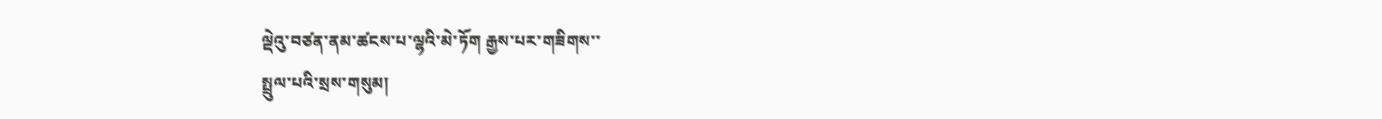ལྡེའུ་བཙན་ནམ་ཚངས་པ་ལྷའི་མེ་ཏོག རྒྱས་པར་གཟིགས་་
སྤྲུལ་པའི་སྲས་གསུམ།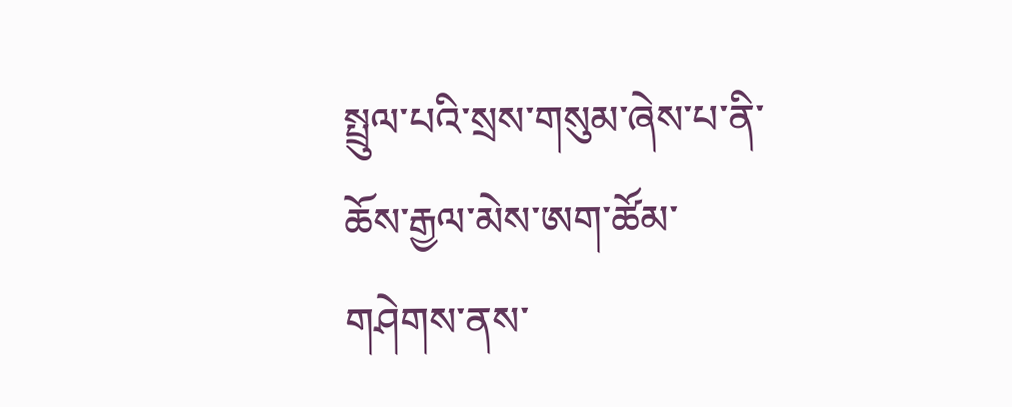སྤྲུལ་པའི་སྲས་གསུམ་ཞེས་པ་ནི་ཆོས་རྒྱལ་མེས་ཨག་ཚོམ་གཤེགས་ནས་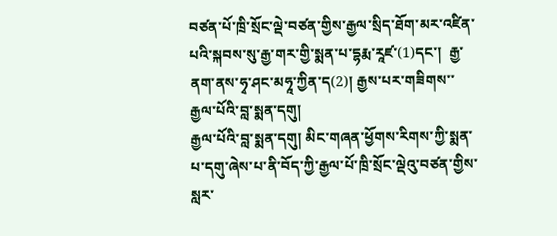བཙན་པོ་ཁྲི་སྲོང་ལྡེ་བཙན་གྱིས་རྒྱལ་སྲིད་ཐོག་མར་འཛིན་པའི་སྐབས་སུ་རྒྱ་གར་གྱི་སྨན་པ་དྷརྨ་རཱཛ་(1)དང་།  རྒྱ་ནག་ནས་ཧྭ་ཤང་མཧཱ་ཀྱིན་ད(2)། རྒྱས་པར་གཟིགས་་
རྒྱལ་པོའི་བླ་སྨན་དགུ།
རྒྱལ་པོའི་བླ་སྨན་དགུ། མིང་གཞན་ཕྱོགས་རིགས་ཀྱི་སྨན་པ་དགུ་ཞེས་པ་ནི་བོད་ཀྱི་རྒྱལ་པོ་ཁྲི་སྲོང་ལྡེའུ་བཙན་གྱིས་སླར་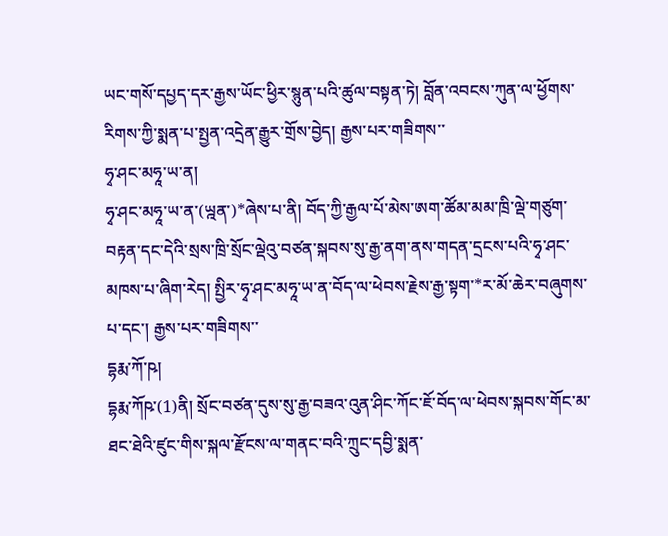ཡང་གསོ་དཔྱད་དར་རྒྱས་ཡོང་ཕྱིར་སྙུན་པའི་ཚུལ་བསྟན་ཏེ། བློན་འབངས་ཀུན་ལ་ཕྱོགས་རིགས་ཀྱི་སྨན་པ་སྤྱན་འདྲེན་རྒྱུར་གྲོས་བྱེད། རྒྱས་པར་གཟིགས་་
ཧྭ་ཤང་མཧཱ་ཡ་ན།
ཧྭ་ཤང་མཧཱ་ཡ་ན་(ཡྰན་)*ཞེས་པ་ནི། བོད་ཀྱི་རྒྱལ་པོ་མེས་ཨག་ཚོམ་མམ་ཁྲི་ལྡེ་གཙུག་བརྟན་དང་དེའི་སྲས་ཁྲི་སྲོང་ལྡེའུ་བཙན་སྐབས་སུ་རྒྱ་ནག་ནས་གདན་དྲངས་པའི་ཧྭ་ཤང་མཁས་པ་ཞིག་རེད། སྤྱིར་ཧྭ་ཤང་མཧཱ་ཡ་ན་བོད་ལ་ཕེབས་རྗེས་རྒྱ་སྟག་*ར་མོ་ཆེར་བཞུགས་པ་དང་། རྒྱས་པར་གཟིགས་་
དྷརྨ་ཀོ་ཥ།
དྷརྨ་ཀོཥ་(1)ནི། སྲོང་བཙན་དུས་སུ་རྒྱ་བཟའ་འུན་ཤིང་ཀོང་ཇོ་བོད་ལ་ཕེབས་སྐབས་གོང་མ་ཐང་ཐེའི་ཛུང་གིས་སྐལ་རྫོངས་ལ་གནང་བའི་ཀྲུང་དབྱི་སྨན་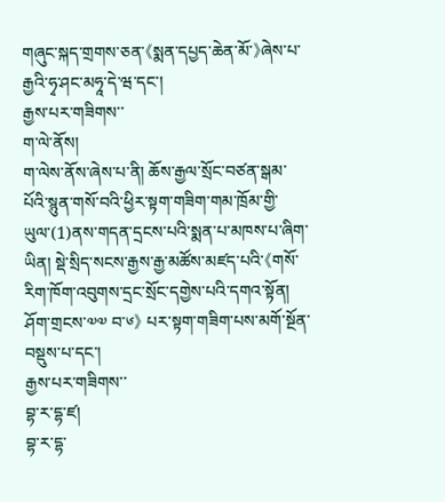གཞུང་སྐད་གྲགས་ཅན་《སྨན་དཔྱད་ཆེན་མོ་》ཞེས་པ་རྒྱའི་ཧྭ་ཤང་མཧཱ་དེ་ཝ་དང་།
རྒྱས་པར་གཟིགས་་
ག་ལེ་ནོས།
ག་ལེས་ནོས་ཞེས་པ་ནི། ཆོས་རྒྱལ་སྲོང་བཙན་སྒམ་པོའི་སྙུན་གསོ་བའི་ཕྱིར་སྟག་གཟིག་གམ་ཁྲོམ་གྱི་ཡུལ་(1)ནས་གདན་དྲངས་པའི་སྨན་པ་མཁས་པ་ཞིག་ཡིན། སྡེ་སྲིད་སངས་རྒྱས་རྒྱ་མཚོས་མཛད་པའི་《གསོ་རིག་ཁོག་འབུགས་དྲང་སྲོང་དགྱེས་པའི་དགའ་སྟོན། ཤོག་གྲངས་༧༧ བ་༦》 པར་སྟག་གཟིག་པས་མགོ་སྔོན་བསྡུས་པ་དང་།
རྒྱས་པར་གཟིགས་་
བྷ་ར་དྷ་ཛ།
བྷ་ར་དྷ་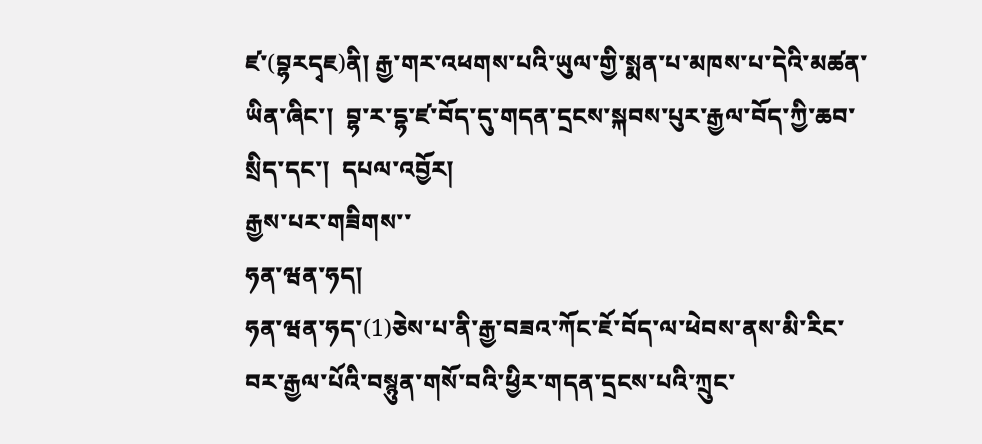ཛ་(བྷརདྭཇ)ནི། རྒྱ་གར་འཕགས་པའི་ཡུལ་གྱི་སྨན་པ་མཁས་པ་དེའི་མཚན་ཡིན་ཞིང་།  བྷ་ར་དྷ་ཛ་བོད་དུ་གདན་དྲངས་སྐབས་པུར་རྒྱལ་བོད་ཀྱི་ཆབ་སྲིད་དང་།  དཔལ་འབྱོར།
རྒྱས་པར་གཟིགས་་
ཧན་ཝན་ཧད།
ཧན་ཝན་ཧད་(1)ཅེས་པ་ནི་རྒྱ་བཟའ་ཀོང་ཇོ་བོད་ལ་ཕེབས་ནས་མི་རིང་བར་རྒྱལ་པོའི་བསྙུན་གསོ་བའི་ཕྱིར་གདན་དྲངས་པའི་ཀྲུང་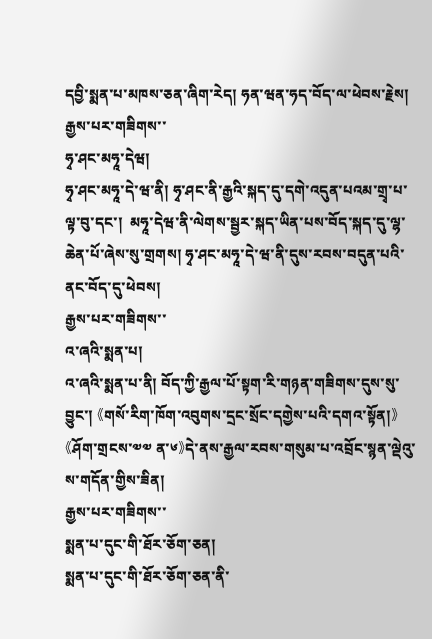དབྱི་སྨན་པ་མཁས་ཅན་ཞིག་རེད། ཧན་ཝན་ཧད་བོད་ལ་ཕེབས་རྗེས།
རྒྱས་པར་གཟིགས་་
ཧྭ་ཤང་མཧཱ་དེཝ།
ཧྭ་ཤང་མཧཱ་དེ་ཝ་ནི། ཧྭ་ཤང་ནི་རྒྱའི་སྐད་དུ་དགེ་འདུན་པའམ་གྲྭ་པ་ལྟ་བུ་དང་།  མཧཱ་དེཝ་ནི་ལེགས་སྦྱར་སྐད་ཡིན་པས་བོད་སྐད་དུ་ལྷ་ཆེན་པོ་ཞེས་སུ་གྲགས། ཧྭ་ཤང་མཧཱ་དེ་ཝ་ནི་དུས་རབས་བདུན་པའི་ནང་བོད་དུ་ཕེབས།
རྒྱས་པར་གཟིགས་་
འ་ཞའི་སྨན་པ།
འ་ཞའི་སྨན་པ་ནི། བོད་ཀྱི་རྒྱལ་པོ་སྟག་རི་གཉན་གཟིགས་དུས་སུ་བྱུང་། 《གསོ་རིག་ཁོག་འབུགས་དྲང་སྲོང་དགྱེས་པའི་དགའ་སྟོན།》《ཤོག་གྲངས་༧༧ ན་༦》དེ་ནས་རྒྱལ་རབས་གསུམ་པ་འབྲོང་སྙན་ལྡེའུ་ས་གདོན་གྱིས་ཟིན།
རྒྱས་པར་གཟིགས་་
སྨན་པ་དུང་གི་ཐོར་ཅོག་ཅན།
སྨན་པ་དུང་གི་ཐོར་ཅོག་ཅན་ནི་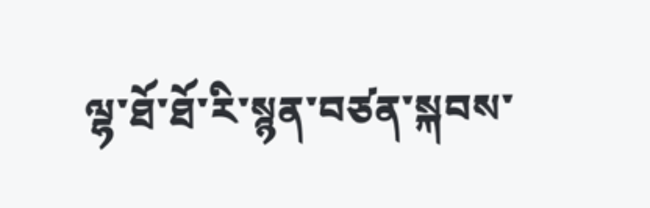ལྷ་ཐོ་ཐོ་རི་སྙན་བཙན་སྐབས་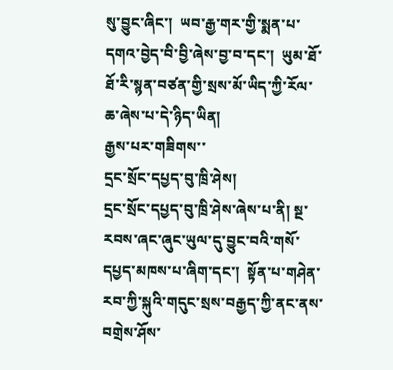སུ་བྱུང་ཞིང་།  ཡབ་རྒྱ་གར་གྱི་སྨན་པ་དགའ་བྱེད་བི་བྱི་ཞེས་བྱ་བ་དང་།  ཡུམ་ཐོ་ཐོ་རི་སྙན་བཙན་གྱི་སྲས་མོ་ཡིད་ཀྱི་རོལ་ཆ་ཞེས་པ་དེ་ཉིད་ཡིན།
རྒྱས་པར་གཟིགས་་
དྲང་སྲོང་དཔྱད་བུ་ཁྲི་ཤེས།
དྲང་སྲོང་དཔྱད་བུ་ཁྲི་ཤེས་ཞེས་པ་ནི། སྔ་རབས་ཞང་ཞུང་ཡུལ་དུ་བྱུང་བའི་གསོ་དཔྱད་མཁས་པ་ཞིག་དང་།  སྟོན་པ་གཤེན་རབ་ཀྱི་སྐུའི་གདུང་སྲས་བརྒྱད་ཀྱི་ནང་ནས་བགྲེས་ཤོས་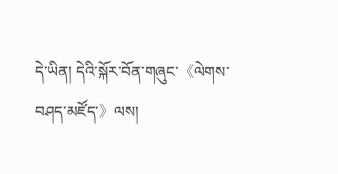དེ་ཡིན། དེའི་སྐོར་བོན་གཞུང་《ལེགས་བཤད་མཛོད་》ལས།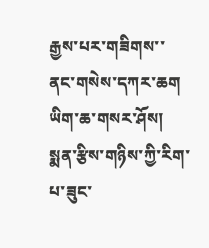རྒྱས་པར་གཟིགས་་
ནང་གསེས་དཀར་ཆག
ཡིག་ཆ་གསར་ཤོས།
སྨན་རྩིས་གཉིས་ཀྱི་རིག་པ་ཟུང་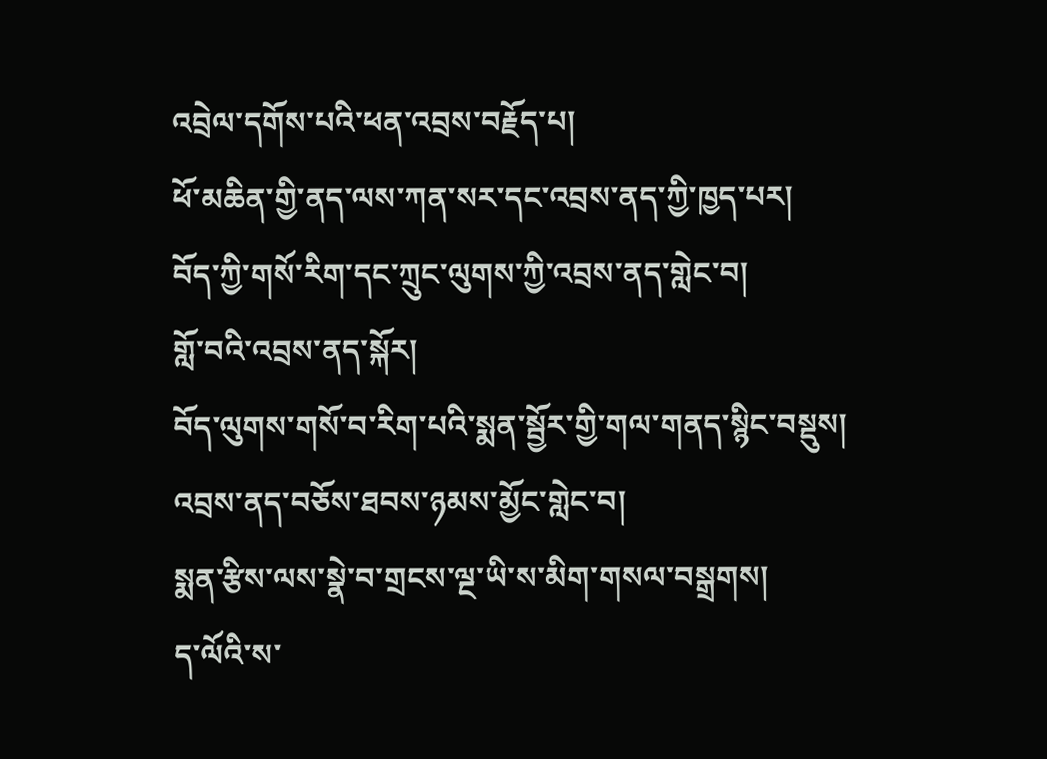འབྲེལ་དགོས་པའི་ཕན་འབྲས་བརྗོད་པ།
ཕོ་མཆིན་གྱི་ནད་ལས་ཀན་སར་དང་འབྲས་ནད་ཀྱི་ཁྱད་པར།
བོད་ཀྱི་གསོ་རིག་དང་ཀྲུང་ལུགས་ཀྱི་འབྲས་ནད་གླེང་བ།
གློ་བའི་འབྲས་ནད་སྐོར།
བོད་ལུགས་གསོ་བ་རིག་པའི་སྨན་སྦྱོར་གྱི་གལ་གནད་སྙིང་བསྡུས།
འབྲས་ནད་བཅོས་ཐབས་ཉམས་མྱོང་གླེང་བ།
སྨན་རྩིས་ལས་སྣེ་བ་གྲངས་ལྔ་ཡི་ས་མིག་གསལ་བསྒྲགས།
ད་ལོའི་ས་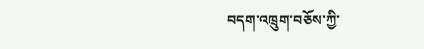བདག་འཁྲུག་བཅོས་ཀྱི་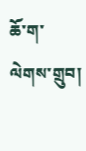ཆོ་ག་ལེགས་གྲུབ།